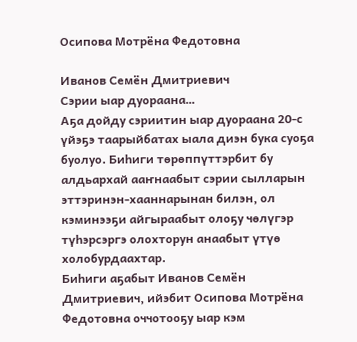Осипова Мотрёна Федотовна

Иванов Семён Дмитриевич
Сэрии ыар дуораана…
Аҕа дойду сэриитин ыар дуораана 20-с үйэҕэ таарыйбатах ыала диэн бука суоҕа буолуо. Биһиги төрөппүттэрбит бу алдьархай ааҥнаабыт сэрии сылларын эттэринэн-хааннарынан билэн, ол кэминээҕи айгыраабыт олоҕу чөлүгэр түһэрсэргэ олохторун анаабыт үтүө холобурдаахтар.
Биһиги аҕабыт Иванов Семён Дмитриевич, ийэбит Осипова Мотрёна Федотовна оччотооҕу ыар кэм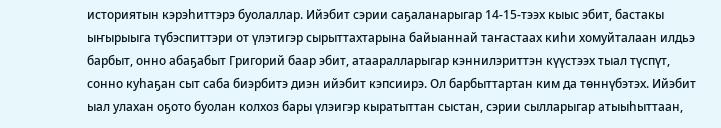историятын кэрэһиттэрэ буолаллар. Ийэбит сэрии саҕаланарыгар 14-15-тээх кыыс эбит, бастакы ыҥырыыга түбэспиттэри от үлэтигэр сырыттахтарына байыаннай таҥастаах киһи хомуйталаан илдьэ барбыт, онно абаҕабыт Григорий баар эбит, атааралларыгар кэннилэриттэн күүстээх тыал түспүт, сонно куһаҕан сыт саба биэрбитэ диэн ийэбит кэпсиирэ. Ол барбыттартан ким да төннүбэтэх. Ийэбит ыал улахан оҕото буолан колхоз бары үлэигэр кыратыттан сыстан, сэрии сылларыгар атыыһыттаан,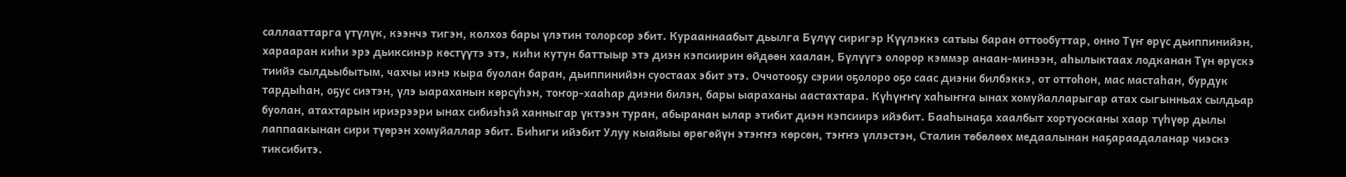саллааттарга үтүлүк, кээнчэ тигэн, колхоз бары үлэтин толорсор эбит. Курааннаабыт дьылга Бүлүү сиригэр Күүлэккэ сатыы баран оттообуттар, онно Түҥ өрүс дьиппинийэн, харааран киһи эрэ дьиксинэр көстүүтэ этэ, киһи кутун баттыыр этэ диэн кэпсиирин өйдөөн хаалан, Бүлүүгэ олорор кэммэр анаан-минээн, аһылыктаах лодканан Түн өрүскэ тиийэ сылдьыбытым, чахчы иэнэ кыра буолан баран, дьиппинийэн суостаах эбит этэ. Оччотооҕу сэрии оҕолоро оҕо саас диэни билбэккэ, от оттоһон, мас мастаһан, бурдук тардыһан, оҕус сиэтэн, үлэ ыараханын көрсүһэн, тоҥор-хааһар диэни билэн, бары ыараханы аастахтара. Күһүҥҥү хаһыҥҥа ынах хомуйалларыгар атах сыгынньах сылдьар буолан, атахтарын ириэрээри ынах сибиэһэй ханныгар үктээн туран, абыранан ылар этибит диэн кэпсиирэ ийэбит. Бааһынаҕа хаалбыт хортуосканы хаар түһүөр дылы лаппаакынан сири түөрэн хомуйаллар эбит. Биһиги ийэбит Улуу кыайыы өрөгөйүн этэҥҥэ көрсөн, тэҥҥэ үллэстэн, Сталин төбөлөөх медаалынан наҕараадаланар чиэскэ тиксибитэ.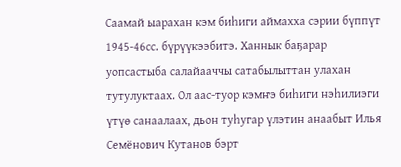Саамай ыарахан кэм биһиги аймахха сэрии бүппүт 1945-46сс. бүрүүкээбитэ. Ханнык баҕарар уопсастыба салайааччы сатабылыттан улахан тутулуктаах. Ол аас-туор кэмҥэ биһиги нэһилиэги үтүө санаалаах, дьон туһугар үлэтин анаабыт Илья Семёнович Кутанов бэрт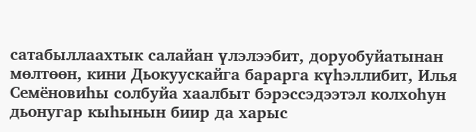сатабыллаахтык салайан үлэлээбит, доруобуйатынан мөлтөөн, кини Дьокуускайга барарга күһэллибит, Илья Семёновиһы солбуйа хаалбыт бэрэссэдээтэл колхоһун дьонугар кыһынын биир да харыс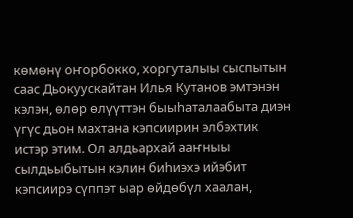көмөнү оҥорбокко, хоргуталыы сыспытын саас Дьокуускайтан Илья Кутанов эмтэнэн кэлэн, өлөр өлүүттэн быыһаталаабыта диэн үгүс дьон махтана кэпсиирин элбэхтик истэр этим. Ол алдьархай ааҥныы сылдьыбытын кэлин биһиэхэ ийэбит кэпсиирэ сүппэт ыар өйдөбүл хаалан,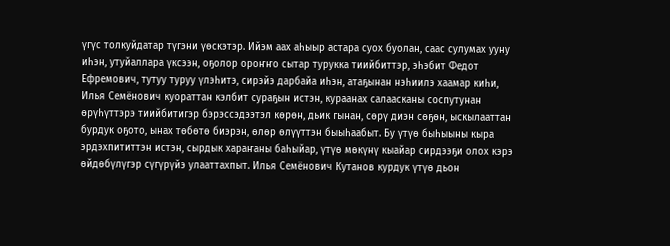үгүс толкуйдатар түгэни үөскэтэр. Ийэм аах аһыыр астара суох буолан, саас сулумах ууну иһэн, утуйаллара үксээн, оҕолор ороҥҥо сытар турукка тиийбиттэр, эһэбит Федот Ефремович, тутуу туруу үлэһитэ, сирэйэ дарбайа иһэн, атаҕынан нэһиилэ хаамар киһи, Илья Семёнович куораттан кэлбит сураҕын истэн, кураанах салаасканы соспутунан өрүһүттэрэ тиийбитигэр бэрэссэдээтэл көрөн, дьик гынан, сөрү диэн сөҕөн, ыскылааттан бурдук оҕото, ынах төбөтө биэрэн, өлөр өлүүттэн быыһаабыт. Бу үтүө быһыыны кыра эрдэхпититтэн истэн, сырдык хараҥаны баһыйар, үтүө мөкүнү кыайар сирдээҕи олох кэрэ өйдөбүлүгэр сүгүрүйэ улааттахпыт. Илья Семёнович Кутанов курдук үтүө дьон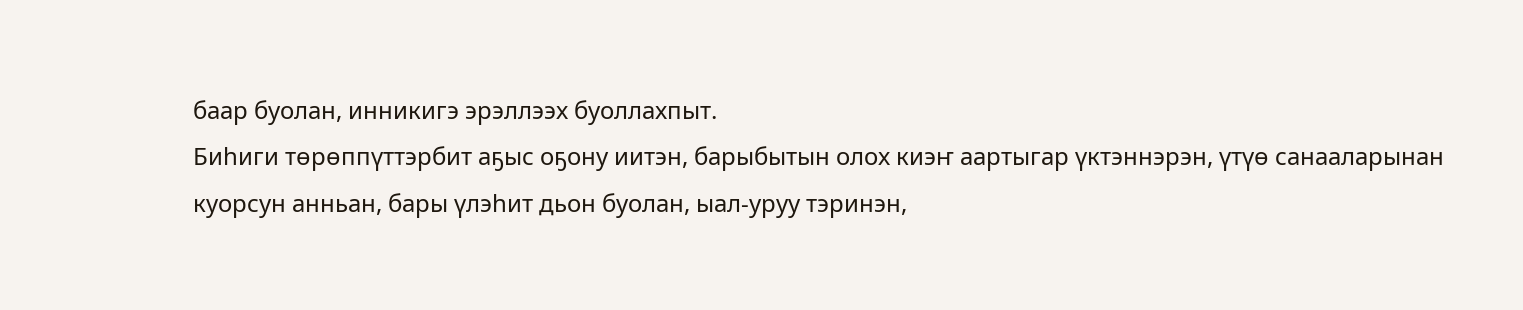баар буолан, инникигэ эрэллээх буоллахпыт.
Биһиги төрөппүттэрбит аҕыс оҕону иитэн, барыбытын олох киэҥ аартыгар үктэннэрэн, үтүө санааларынан куорсун анньан, бары үлэһит дьон буолан, ыал-уруу тэринэн,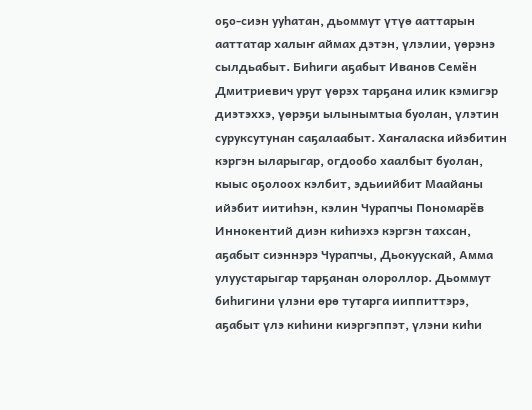оҕо-сиэн ууһатан, дьоммут үтүө ааттарын ааттатар халыҥ аймах дэтэн, үлэлии, үөрэнэ сылдьабыт. Биһиги аҕабыт Иванов Семён Дмитриевич урут үөрэх тарҕана илик кэмигэр диэтэххэ, үөрэҕи ылынымтыа буолан, үлэтин суруксутунан саҕалаабыт. Хаҥаласка ийэбитин кэргэн ыларыгар, огдообо хаалбыт буолан, кыыс оҕолоох кэлбит, эдьиийбит Маайаны ийэбит иитиһэн, кэлин Чурапчы Пономарёв Иннокентий диэн киһиэхэ кэргэн тахсан, аҕабыт сиэннэрэ Чурапчы, Дьокуускай, Амма улуустарыгар тарҕанан олороллор. Дьоммут биһигини үлэни өрө тутарга ииппиттэрэ, аҕабыт үлэ киһини киэргэппэт, үлэни киһи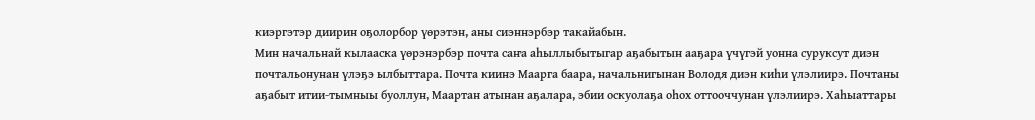киэргэтэр диирин оҕолорбор үөрэтэн, аны сиэннэрбэр такайабын.
Мин начальнай кылааска үөрэнэрбэр почта саҥа аһыллыбытыгар аҕабытын ааҕара үчүгэй уонна суруксут диэн почтальонунан үлэҕэ ылбыттара. Почта киинэ Маарга баара, начальнигынан Володя диэн киһи үлэлиирэ. Почтаны аҕабыт итии-тымныы буоллун, Маартан атынан аҕалара, эбии оскуолаҕа оһох оттооччунан үлэлиирэ. Хаһыаттары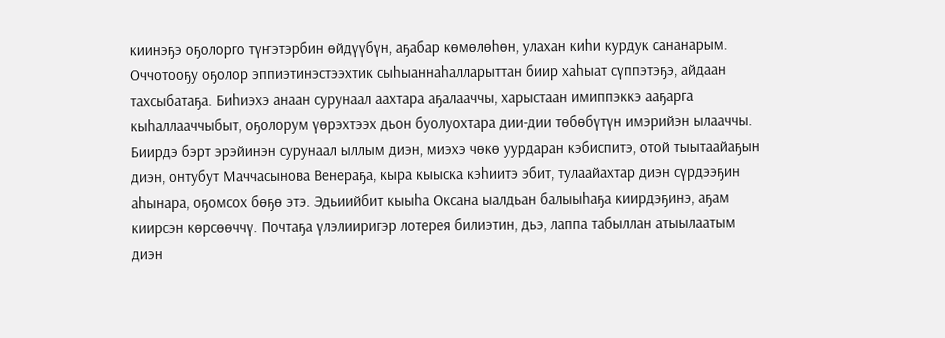киинэҕэ оҕолорго түҥэтэрбин өйдүүбүн, аҕабар көмөлөһөн, улахан киһи курдук сананарым. Оччотооҕу оҕолор эппиэтинэстээхтик сыһыаннаһалларыттан биир хаһыат сүппэтэҕэ, айдаан тахсыбатаҕа. Биһиэхэ анаан сурунаал аахтара аҕалааччы, харыстаан имиппэккэ ааҕарга кыһаллааччыбыт, оҕолорум үөрэхтээх дьон буолуохтара дии-дии төбөбүтүн имэрийэн ылааччы. Биирдэ бэрт эрэйинэн сурунаал ыллым диэн, миэхэ чөкө уурдаран кэбиспитэ, отой тыытаайаҕын диэн, онтубут Маччасынова Венераҕа, кыра кыыска кэһиитэ эбит, тулаайахтар диэн сүрдээҕин аһынара, оҕомсох бөҕө этэ. Эдьиийбит кыыһа Оксана ыалдьан балыыһаҕа киирдэҕинэ, аҕам киирсэн көрсөөччү. Почтаҕа үлэлииригэр лотерея билиэтин, дьэ, лаппа табыллан атыылаатым диэн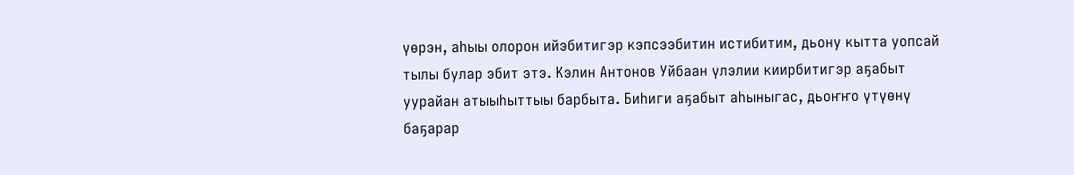үөрэн, аһыы олорон ийэбитигэр кэпсээбитин истибитим, дьону кытта уопсай тылы булар эбит этэ. Кэлин Антонов Уйбаан үлэлии киирбитигэр аҕабыт уурайан атыыһыттыы барбыта. Биһиги аҕабыт аһыныгас, дьоҥҥо үтүөнү баҕарар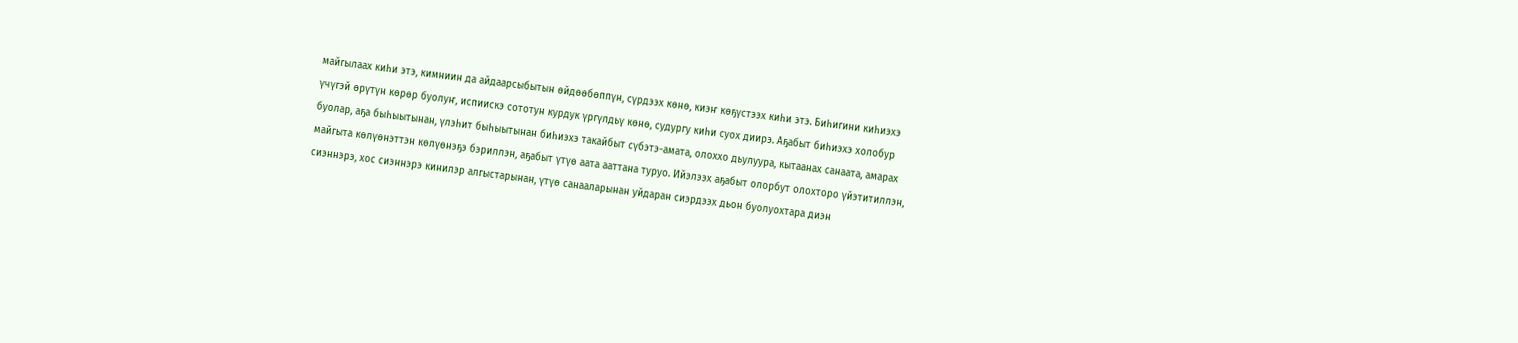майгылаах киһи этэ, кимниин да айдаарсыбытын өйдөөбөппүн, сүрдээх көнө, киэҥ көҕүстээх киһи этэ. Биһигини киһиэхэ үчүгэй өрүтүн көрөр буолуҥ, испиискэ сототун курдук үргүлдьү көнө, судургу киһи суох диирэ. Аҕабыт биһиэхэ холобур буолар, аҕа быһыытынан, үлэһит быһыытынан биһиэхэ такайбыт сүбэтэ-амата, олоххо дьулуура, кытаанах санаата, амарах майгыта көлүөнэттэн көлүөнэҕэ бэриллэн, аҕабыт үтүө аата ааттана туруо. Ийэлээх аҕабыт олорбут олохторо үйэтитиллэн, сиэннэрэ, хос сиэннэрэ кинилэр алгыстарынан, үтүө санааларынан уйдаран сиэрдээх дьон буолуохтара диэн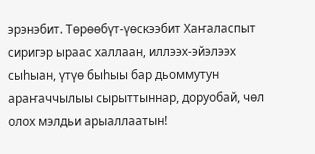эрэнэбит. Төрөөбүт-үөскээбит Хаҥаласпыт сиригэр ыраас халлаан, иллээх-эйэлээх сыһыан, үтүө быһыы бар дьоммутун араҥаччылыы сырыттыннар, доруобай, чөл олох мэлдьи арыаллаатын!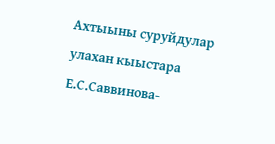Ахтыыны суруйдулар улахан кыыстара Е.С.Саввинова-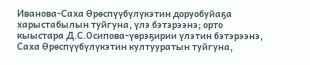Иванова-Саха Өрөспүүбүлүкэтин доруобуйаҕа харыстабылын туйгуна, үлэ бэтэрээнэ; орто кыыстара Д.С.Осипова-үөрэҕирии үлэтин бэтэрээнэ, Саха Өрөспүүбүлүкэтин култууратын туйгуна,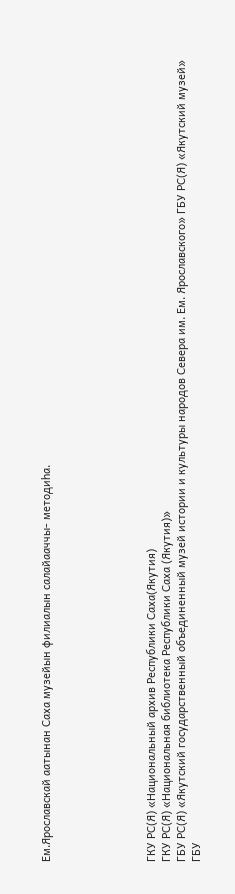Ем.Ярославскай аатынан Саха музейын филиалын салайааччы- методиһа.






ГКУ РС(Я) «Национальный архив Республики Саха(Якутия)
ГКУ РС(Я) «Национальная библиотека Республики Саха (Якутия)»
ГБУ РС(Я) «Якутский государственный объединенный музей истории и культуры народов Севера им. Ем. Ярославского» ГБУ РС(Я) «Якутский музей»
ГБУ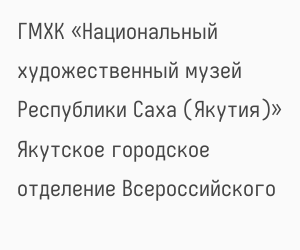ГМХК «Национальный художественный музей Республики Саха (Якутия)»
Якутское городское отделение Всероссийского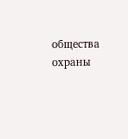общества охраны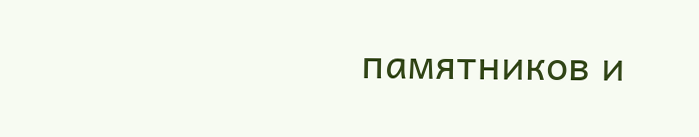памятников и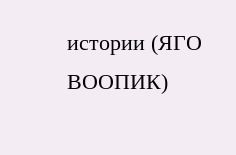истории (ЯГО ВООПИК)